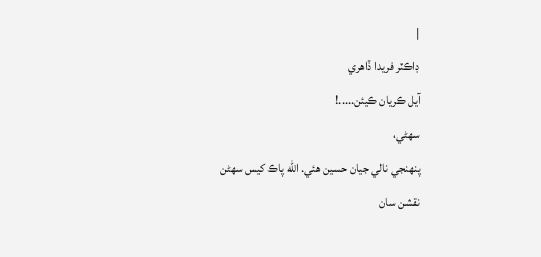|
ڊاڪٽر فريدا ڏاهري
آيل ڪريان ڪيئن.....!
سھڻي،
پنھنجي نالي جيان حسين هئي. الله پاڪ کيس سھڻن
نقشن سان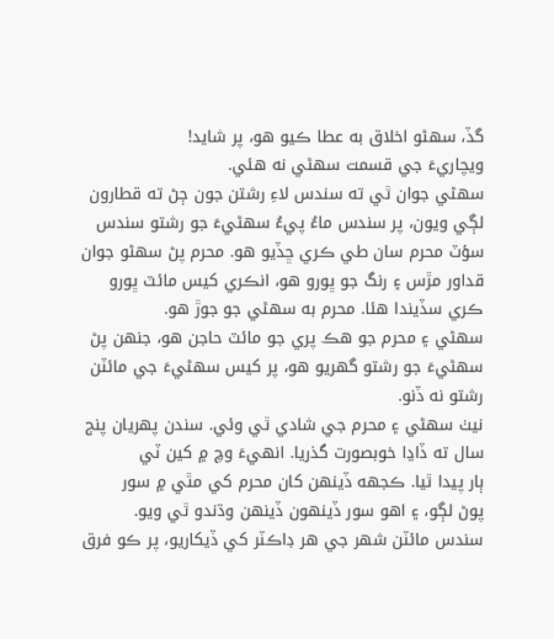گڏ، سھڻو اخلاق به عطا ڪيو هو، پر شايد!
ويچاريءَ جي قسمت سھڻي نه هئي.
سھڻي جوان ٿي ته سندس لاءِ رشتن جون ڄڻ ته قطارون
لڳي ويون، پر سندس ماءُ پيءُ سھڻيءَ جو رشتو سندس
سؤٽ محرم سان طي ڪري ڇڏيو هو. محرم پڻ سھڻو جوان
قداور مڙس ۽ رنگ جو ڀورو هو، انڪري کيس مائٽ ڀورو
ڪري سڏيندا هئا. محرم به سھڻي جو جوڙ هو.
سھڻي ۽ محرم جو هڪ پري جو مائٽ حاجن هو، جنھن پڻ
سھڻيءَ جو رشتو گھريو هو، پر کيس سھڻيءَ جي مائٽن
رشتو نه ڏنو.
نيٺ سھڻي ۽ محرم جي شادي ٿي وئي. سندن پھريان پنج
سال ته ڏاڍا خوبصورت گذريا. انھيءَ وچ ۾ کين ٽي
ٻار پيدا ٿيا. ڪجهه ڏينھن کان محرم کي مٿي ۾ سور
پوڻ لڳو، ۽ اهو سور ڏينھون ڏينھن وڌندو ٿي ويو.
سندس مائٽن شھر جي هر ڊاڪٽر کي ڏيکاريو، پر ڪو فرق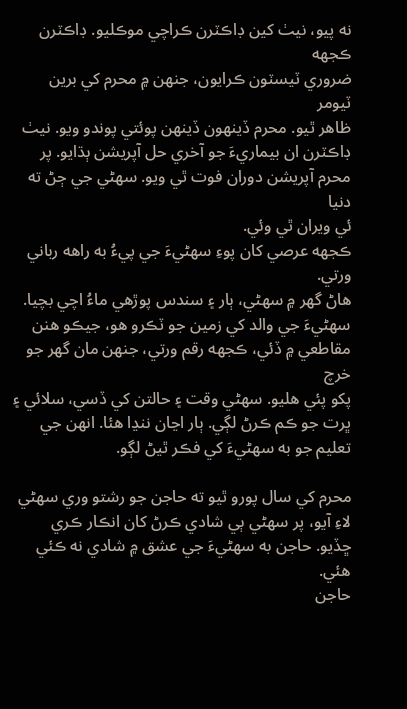نه پيو، نيٺ کين ڊاڪٽرن ڪراچي موڪليو. ڊاڪٽرن ڪجهه
ضروري ٽيسٽون ڪرايون، جنھن ۾ محرم کي برين ٽيومر
ظاهر ٿيو. محرم ڏينھون ڏينھن پوئتي پوندو ويو. نيٺ
ڊاڪٽرن ان بيماريءَ جو آخري حل آپريشن ٻڌايو. پر
محرم آپريشن دوران فوت ٿي ويو. سھڻي جي ڄڻ ته دنيا
ئي ويران ٿي وئي.
ڪجهه عرصي کان پوءِ سھڻيءَ جي پيءُ به راهه رباني
ورتي.
هاڻ گهر ۾ سھڻي، ٻار ۽ سندس پوڙهي ماءُ اچي بچيا.
سھڻيءَ جي والد کي زمين جو ٽڪرو هو، جيڪو هنن
مقاطعي ۾ ڏئي، ڪجهه رقم ورتي، جنھن مان گھر جو خرچ
پکو پئي هليو. سھڻي وقت ۽ حالتن کي ڏسي، سلائي ۽
ڀرت جو ڪم ڪرڻ لڳي. ٻار اڃان ننڍا هئا. انھن جي
تعليم جو به سھڻيءَ کي فڪر ٿيڻ لڳو.

محرم کي سال پورو ٿيو ته حاجن جو رشتو وري سھڻي
لاءِ آيو، پر سھڻي ٻي شادي ڪرڻ کان انڪار ڪري
ڇڏيو. حاجن به سھڻيءَ جي عشق ۾ شادي نه ڪئي هئي.
حاجن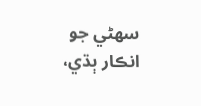سھڻي جو انڪار ٻڌي،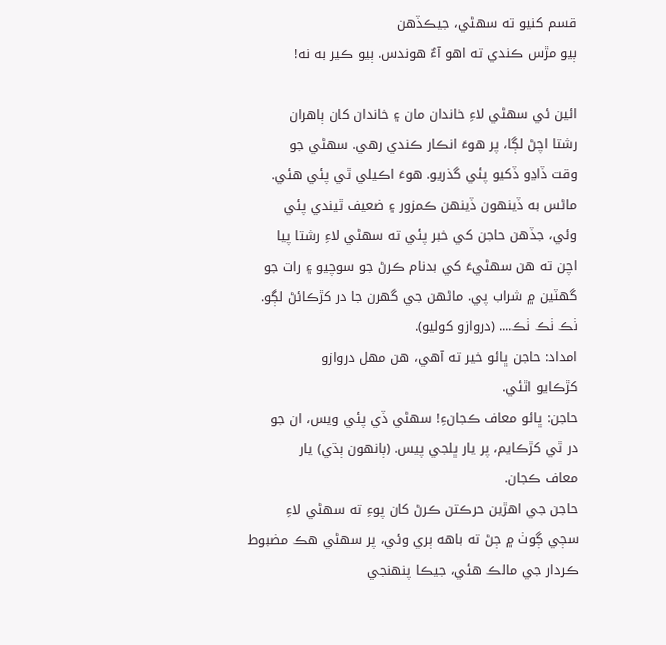قسم کنيو ته سھڻي، جيڪڏهن
ٻيو مڙس ڪندي ته اهو آءٌ هوندس. ٻيو ڪير به نه!

ائين ئي سھڻي لاءِ خاندان مان ۽ خاندان کان ٻاهران
رشتا اچڻ لڳا، پر هوءَ انڪار ڪندي رهي. سھڻي جو
وقت ڏاڍو ڏکيو پئي گذريو. هوءَ اڪيلي ٿي پئي هئي.
ماڻس به ڏينهون ڏينھن ڪمزور ۽ ضعيف ٿيندي پئي
وئي، جڏهن حاجن کي خبر پئي ته سھڻي لاءِ رشتا پيا
اچن ته هن سھڻيءَ کي بدنام ڪرڻ جو سوچيو ۽ رات جو
گھٽين ۾ شراب پي. ماڻھن جي گھرن جا در کڙڪائڻ لڳو.
ٺڪ ٺڪ ٺڪ.... (دروازو کوليو).
امداد: حاجن ڀائو خير ته آهي، هن مھل دروازو
کڙڪايو اٿئي.
حاجن: ڀائو معاف ڪجانءِ! سھڻي ڏي پئي ويس، ان جو
در ٿي کڙڪايم، پر يار ڀلجي پيس. (ٻانهون ٻڌي) يار
معاف ڪجان.
حاجن جي اهڙين حرڪتن ڪرڻ کان پوءِ ته سھڻي لاءِ
سڄي ڳوٺ ۾ ڄڻ ته باهه ٻري وئي، پر سھڻي هڪ مضبوط
ڪردار جي مالڪ هئي، جيڪا پنھنجي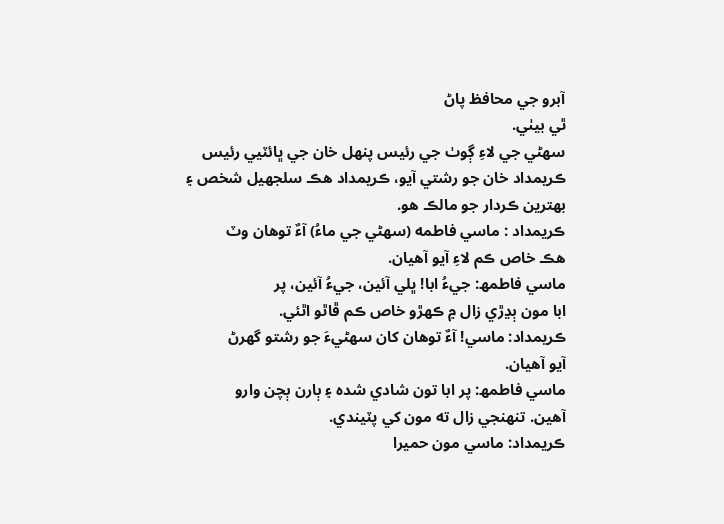آبرو جي محافظ پاڻ
ٿي بيٺي.
سھڻي جي لاءِ ڳوٺ جي رئيس پنھل خان جي ڀائٽيي رئيس
ڪريمداد خان جو رشتي آيو، ڪريمداد هڪ سلجھيل شخص ۽
بھترين ڪردار جو مالڪ هو.
ڪريمداد : ماسي فاطمه (سھڻي جي ماءُ) آءٌ توهان وٽ
هڪ خاص ڪم لاءِ آيو آهيان.
ماسي فاطمھ: جيءُ ابا! ڀلي آئين، جيءُ آئين، پر
ابا مون ٻڍڙي زال ۾ ڪھڙو خاص ڪم ڦاٿو اٿئي.
ڪريمداد: ماسي! آءٌ توهان کان سھڻيءَ جو رشتو گھرڻ
آيو آهيان.
ماسي فاطمھ: پر ابا تون شادي شده ۽ ٻارن ٻچن وارو
آهين. تنھنجي زال ته مون کي پٽيندي.
ڪريمداد: ماسي مون حميرا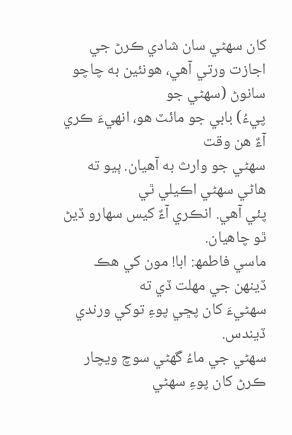کان سھڻي سان شادي ڪرڻ جي
اجازت ورتي آهي، هونئين به چاچو سانوڻ (سھڻي جو
پيءُ) بابي جو مائٽ هو، انھيءَ ڪري آءٌ هن وقت
سھڻي جو وارث به آهيان. ٻيو ته هاڻي سھڻي اڪيلي ٿي
پئي آهي. انڪري آءٌ کيس سھارو ڏيڻ ٿو چاهيان.
ماسي فاطمھ: ابا! مون کي هڪ ڏينھن جي مھلت ڏي ته
سھڻيءَ کان پڇي پوءِ توکي ورندي ڏيندس.
سھڻي جي ماءُ گهڻي سوچ ويچار ڪرڻ کان پوءِ سھڻي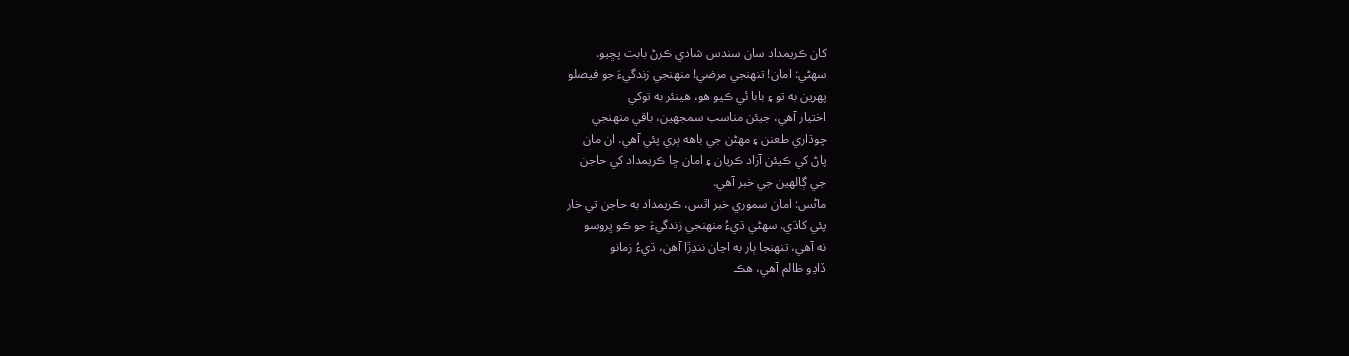کان ڪريمداد سان سندس شادي ڪرڻ بابت پڇيو.
سھڻي: امان! تنھنجي مرضي! منھنجي زندگيءَ جو فيصلو
پھرين به تو ۽ بابا ئي ڪيو هو، هينئر به توکي
اختيار آهي، جيئن مناسب سمجھين، باقي منھنجي
چوڌاري طعنن ۽ مھڻن جي باهه ٻري پئي آهي. ان مان
پاڻ کي ڪيئن آزاد ڪريان ۽ امان ڇا ڪريمداد کي حاجن
جي ڳالھين جي خبر آهي.
ماڻس: امان سموري خبر اٿس، ڪريمداد به حاجن تي خار
پئي کاڌي. سھڻي ڌيءُ منھنجي زندگيءَ جو ڪو ڀروسو
نه آهي، تنھنجا ٻار به اڃان ننڍڙا آهن، ڌيءُ زمانو
ڏاڍو ظالم آهي، هڪ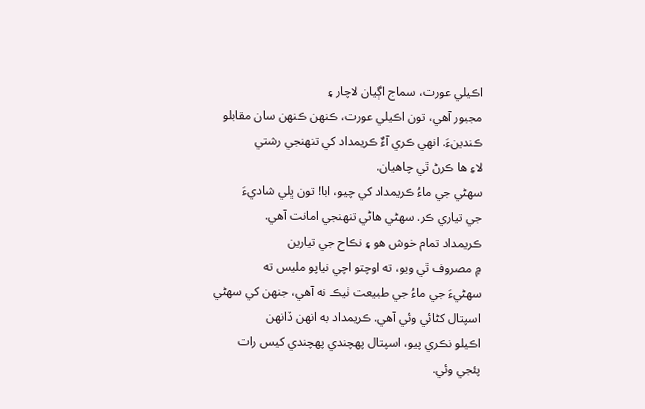اڪيلي عورت، سماج اڳيان لاچار ۽
مجبور آهي، تون اڪيلي عورت، ڪنھن ڪنھن سان مقابلو
ڪندينءَ. انھي ڪري آءٌ ڪريمداد کي تنھنجي رشتي
لاءِ ها ڪرڻ ٿي چاهيان.
سھڻي جي ماءُ ڪريمداد کي چيو، ابا! تون ڀلي شاديءَ
جي تياري ڪر. سھڻي هاڻي تنھنجي امانت آهي.
ڪريمداد تمام خوش هو ۽ نڪاح جي تيارين
۾ مصروف ٿي ويو، ته اوچتو اچي نياپو مليس ته
سھڻيءَ جي ماءُ جي طبيعت ٺيڪ نه آهي، جنھن کي سھڻي
اسپتال کڻائي وئي آهي. ڪريمداد به انھن ڏانھن
اڪيلو نڪري پيو، اسپتال پھچندي پھچندي کيس رات
پئجي وئي.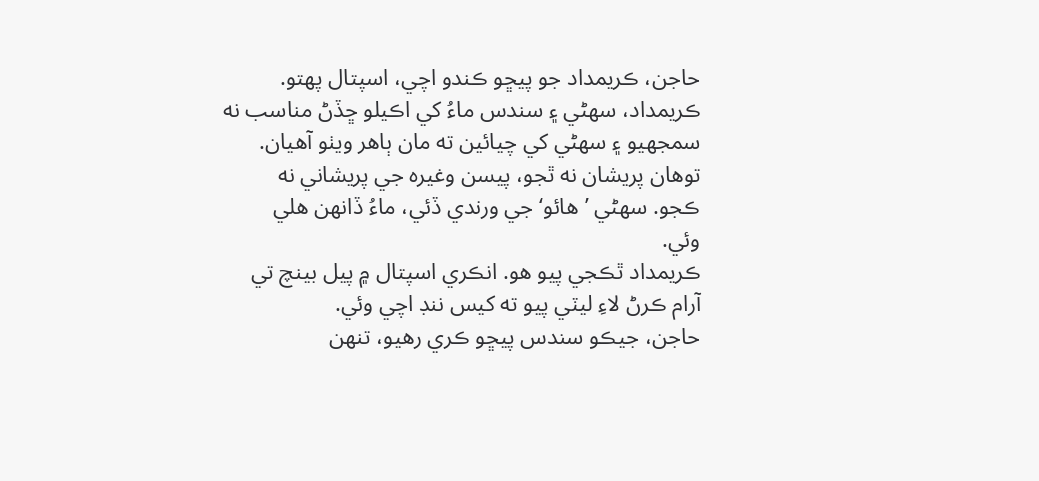حاجن، ڪريمداد جو پيڇو ڪندو اچي، اسپتال پھتو.
ڪريمداد، سھڻي ۽ سندس ماءُ کي اڪيلو ڇڏڻ مناسب نه
سمجھيو ۽ سھڻي کي چيائين ته مان ٻاهر ويٺو آهيان.
توهان پريشان نه ٿجو، پيسن وغيره جي پريشاني نه
ڪجو. سھڻي ’هائو‘ جي ورندي ڏئي، ماءُ ڏانھن هلي
وئي.
ڪريمداد ٿڪجي پيو هو. انڪري اسپتال ۾ پيل بينچ تي
آرام ڪرڻ لاءِ ليٽي پيو ته کيس ننڊ اچي وئي.
حاجن، جيڪو سندس پيڇو ڪري رهيو، تنھن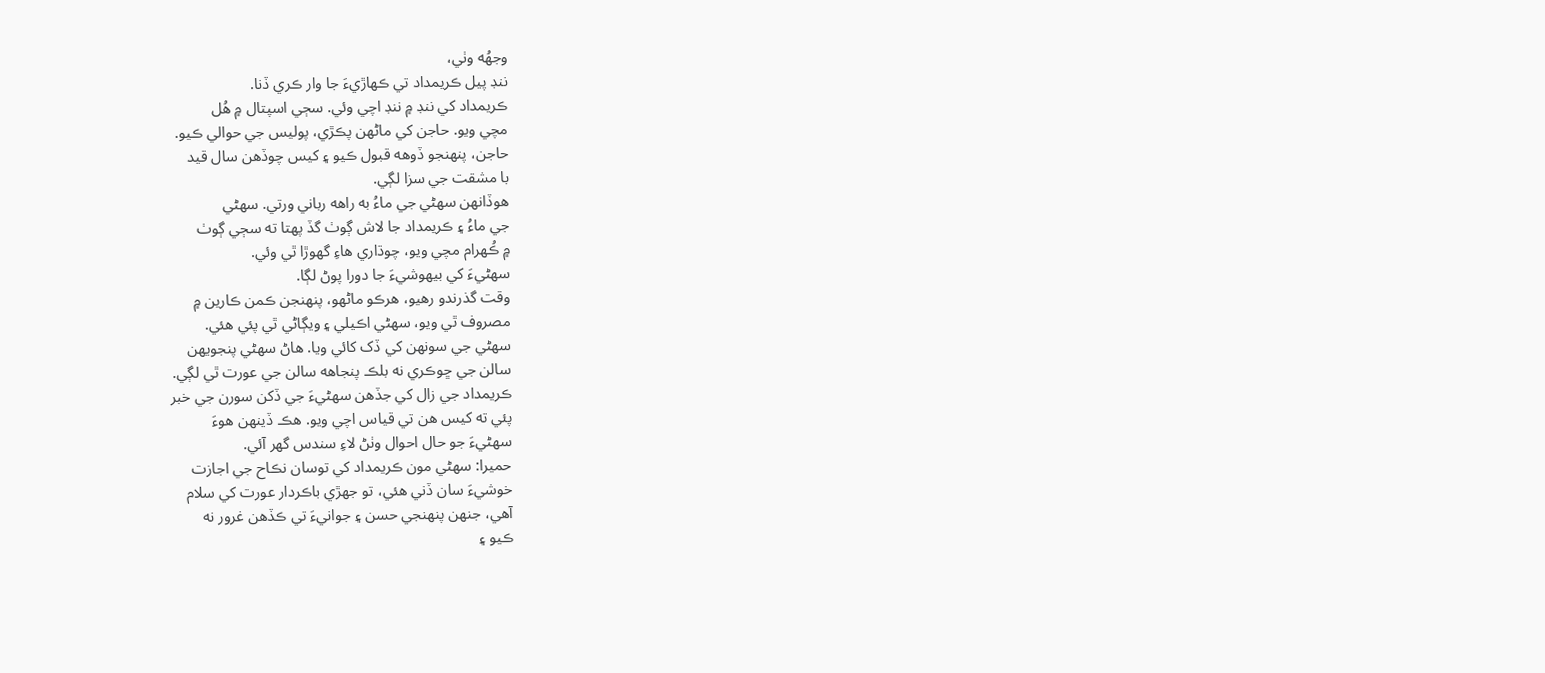وجھُه وٺي،
ننڊ پيل ڪريمداد تي ڪھاڙيءَ جا وار ڪري ڏنا.
ڪريمداد کي ننڊ ۾ ننڊ اچي وئي. سڄي اسپتال ۾ هُل
مچي ويو. حاجن کي ماڻھن پڪڙي، پوليس جي حوالي ڪيو.
حاجن، پنھنجو ڏوهه قبول ڪيو ۽ کيس چوڏهن سال قيد
با مشقت جي سزا لڳي.
هوڏانھن سھڻي جي ماءُ به راهه رباني ورتي. سھڻي
جي ماءُ ۽ ڪريمداد جا لاش ڳوٺ گڏ پھتا ته سڄي ڳوٺ
۾ ڪُھرام مچي ويو، چوڌاري هاءِ گھوڙا ٿي وئي.
سھڻيءَ کي بيھوشيءَ جا دورا پوڻ لڳا.
وقت گذرندو رهيو، هرڪو ماڻھو، پنھنجن ڪمن ڪارين ۾
مصروف ٿي ويو، سھڻي اڪيلي ۽ ويڳاڻي ٿي پئي هئي.
سھڻي جي سونھن کي ڏک کائي ويا. هاڻ سھڻي پنجويھن
سالن جي ڇوڪري نه بلڪ پنجاهه سالن جي عورت ٿي لڳي.
ڪريمداد جي زال کي جڏهن سھڻيءَ جي ڏکن سورن جي خبر
پئي ته کيس هن تي قياس اچي ويو. هڪ ڏينھن هوءَ
سھڻيءَ جو حال احوال وٺڻ لاءِ سندس گهر آئي.
حميرا: سھڻي مون ڪريمداد کي توسان نڪاح جي اجازت
خوشيءَ سان ڏني هئي، تو جھڙي باڪردار عورت کي سلام
آهي، جنھن پنھنجي حسن ۽ جوانيءَ تي ڪڏهن غرور نه
ڪيو ۽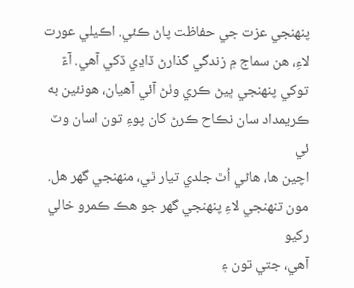پنھنجي عزت جي حفاظت پاڻ ڪئي. اڪيلي عورت
لاءِ، هن سماج ۾ زندگي گذارڻ ڏاڍي ڏکي آهي. آءٌ
توکي پنھنجي ڀيڻ ڪري وٺڻ آئي آهيان، هونئين به
ڪريمداد سان نڪاح ڪرڻ کان پوءِ تون اسان وٽ ئي
اچين ها، هاڻي اُٿ جلدي تيار ٿي، منھنجي گهر هل.
مون تنھنجي لاءِ پنھنجي گھر جو هڪ ڪمرو خالي رکيو
آهي، جتي تون ۽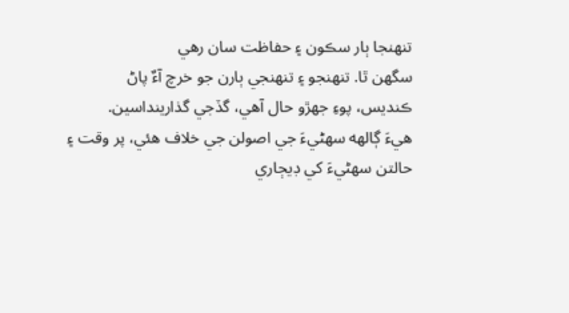تنھنجا ٻار سڪون ۽ حفاظت سان رهي
سگهن ٿا. تنھنجو ۽ تنھنجي ٻارن جو خرچ آءٌ پاڻ
ڪنديس، پوءِ جھڙو حال آهي، گڏجي گذارينداسين.
هيءَ ڳالھه سھڻيءَ جي اصولن جي خلاف هئي، پر وقت ۽
حالتن سھڻيءَ کي ڊيڄاري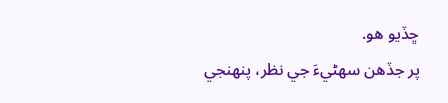ڇڏيو هو.
پر جڏهن سھڻيءَ جي نظر، پنھنجي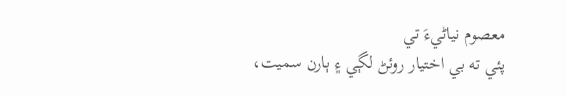معصوم نياڻيءَ تي
پئي ته بي اختيار روئڻ لڳي ۽ ٻارن سميت،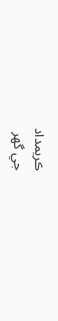ڪريمداد
جي گھر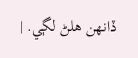ڏانھن هلڻ لڳي. |